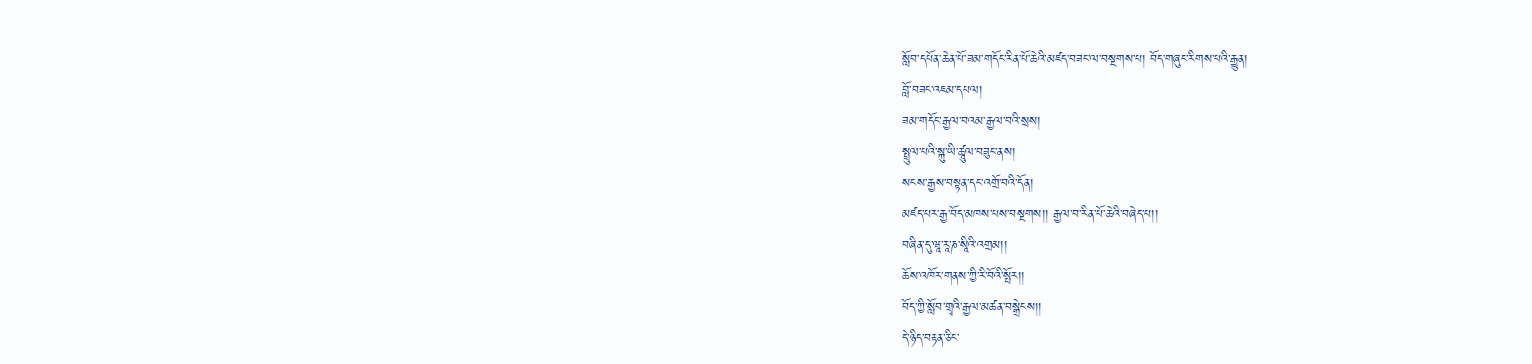སློབ་དཔོན་ཆེན་པོ་ཟམ་གདོང་རིན་པོ་ཆེའི་མཛད་བཟང་ལ་བསྔགས་པ། བོད་གཞུང་རིགས་པའི་རྒྱུན།
བློ་བཟང་འཇམ་དཔལ།
ཟམ་གདོང་རྒྱལ་བའམ་རྒྱལ་བའི་སྲས།
སྤྲུལ་པའི་སྐུ་ཡི་ཚཱུལ་བཟུང་ནས།
སངས་རྒྱས་བསྟན་དང་འགྲོ་བའི་དོན།
མཛད་པར་རྒྱ་བོད་མཁས་པས་བསྔགས།། རྒྱལ་བ་རིན་པོ་ཆེའི་བཞེད་པ།།
བཞིན་དུ་ཝཱ་རཱ་ཎ་སཱིའི་འགྲམ།།
ཆོས་འཁོར་གནས་ཀྱི་རི་བོའི་སྤོར།།
བོད་ཀྱི་སློབ་གྲྭའི་རྒྱལ་མཚན་བསྒྲེངས།།
དེ་ཉིད་བརྟན་ཅིང་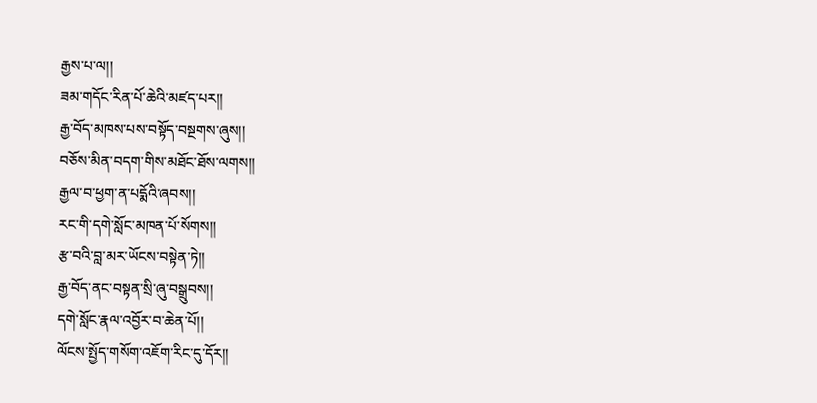རྒྱས་པ་ལ།།
ཟམ་གདོང་རིན་པོ་ཆེའི་མཛད་པར།།
རྒྱ་བོད་མཁས་པས་བསྟོད་བསྔགས་ཞུས།།
བཅོས་མིན་བདག་གིས་མཐོང་ཐོས་ལགས།།
རྒྱལ་བ་ཕྱག་ན་པདྨོའི་ཞབས།།
རང་གི་དགེ་སློང་མཁན་པོ་སོགས།།
རྩ་བའི་བླ་མར་ཡོངས་བསྟེན་ཏེ།།
རྒྱ་བོད་ནང་བསྟན་སྲི་ཞུ་བསྒྲུབས།།
དགེ་སློང་རྣལ་འབྱོར་བ་ཆེན་པོ།།
ལོངས་སྤྱོད་གསོག་འཇོག་རིང་དུ་དོར།།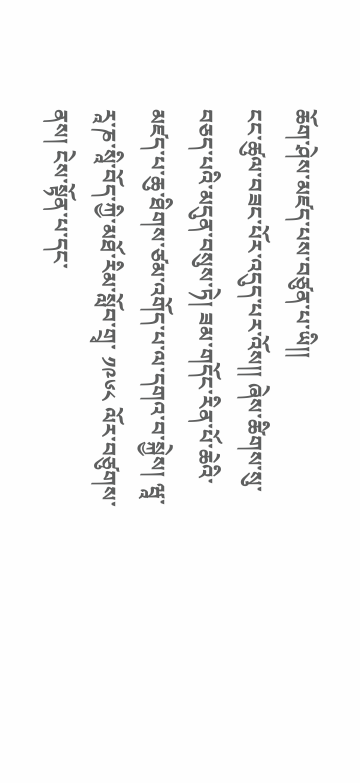ཆོག་ཤེས་མཛད་པས་བཙུན་པ་ཡི།།
ངང་ཚུལ་བཟང་པོར་འདུད་པར་འོས།། ཞེས་ཚིགས་སུ་བཅད་པའི་མདུན་བསུས་ཏེ། ཟམ་གདོང་རིན་པོ་ཆེའི་མཛད་པ་ཆུ་ཐིགས་ཙམ་འགོད་པ་ལ་དགའ་བ་སྐྱེས། ཝཱ་རཱ་ཎ་སཱི་བོད་ཀྱི་མཐོ་རིམ་སློབ་གྲྭ་ ༡༩༦༨ ལོར་བཙུགས་ནས། ངེས་སྟོན་པ་དང་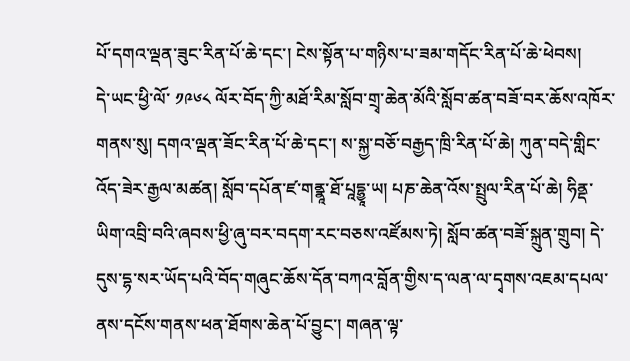པོ་དགའ་ལྡན་ཟུང་རིན་པོ་ཆེ་དང་། ངེས་སྟོན་པ་གཉིས་པ་ཟམ་གདོང་རིན་པོ་ཆེ་ཕེབས།
དེ་ཡང་ཕྱི་ལོ་ ༡༩༦༨ ལོར་བོད་ཀྱི་མཐོ་རིམ་སློབ་གྲྭ་ཆེན་མོའི་སློབ་ཚན་བཟོ་བར་ཆོས་འཁོར་གནས་སུ། དགའ་ལྡན་ཟོང་རིན་པོ་ཆེ་དང་། ས་སྐྱ་བཅོ་བརྒྱད་ཁྲི་རིན་པོ་ཆེ། ཀུན་བདེ་གླིང་འོད་ཟེར་རྒྱལ་མཚན། སློབ་དཔོན་ཛ་གནྣཱ་ཐོ་པཱདྷྱཱ་ཡ། པཎ་ཆེན་འོས་སྤྲུལ་རིན་པོ་ཆེ། ཧིནྡ་ཡིག་འབྲི་བའི་ཞབས་ཕྱི་ཞུ་བར་བདག་རང་བཅས་འཛོམས་ཏེ། སློབ་ཚན་བཟོ་སྐྲུན་གྲུབ། དེ་དུས་དྷ་སར་ཡོད་པའི་བོད་གཞུང་ཆོས་དོན་བཀའ་བློན་གྱིས་ད་ལན་ལ་དྭགས་འཇམ་དཔལ་ནས་དངོས་གནས་ཕན་ཐོགས་ཆེན་པོ་བྱུང་། གཞན་ལྟ་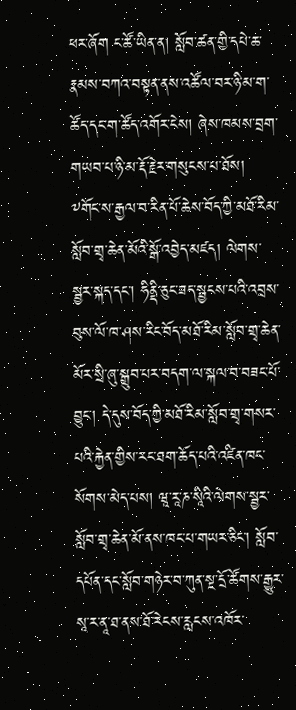ཕར་ཞོག ང་ཚོ་ཡིན་ན། སློབ་ཚན་གྱི་དཔེ་ཆ་རྣམས་བཀའ་བསྟན་ནས་འཚོལ་བར་ཉི་མ་ག་ཚོད་དང་ག་ཚོད་འགོར་ངེས། ཞེས་ཁམས་བྲག་གཡབ་པ་ཉི་མ་རྡོ་རྗེར་གསུངས་པ་ཐོས།
༸གོང་ས་རྒྱལ་བ་རིན་པོ་ཆེས་བོད་ཀྱི་མཐོ་རིམ་སློབ་གྲྭ་ཆེན་མོའི་སྒོ་འབྱེད་མཛད། ལེགས་སྦྱར་སྐད་དང་། ཧིནྡི་ཅུང་ཟད་སྦྱངས་པའི་འབྲས་བུས་ལོ་ཁ་ཤས་རིང་བོད་མཐོ་རིམ་སློབ་གྲྭ་ཆེན་མོར་སྲི་ཞུ་སྒྲུབ་པར་བདག་ལ་སྐལ་བ་བཟང་པོ་བྱུང་། དེ་དུས་བོད་ཀྱི་མཐོ་རིམ་སློབ་གྲྭ་གསར་པའི་རྐྱེན་གྱིས་རང་ཐག་ཆོད་པའི་འཛིན་ཁང་སོགས་མེད་པས། ཝཱ་རཱ་ཎ་སཱིའི་ལེགས་སྦྱར་སློབ་གྲྭ་ཆེན་མོ་ནས་ཁང་པ་གཡར་ཅིང་། སློབ་དཔོན་དང་སློབ་གཉེར་བ་ཀུན་སྔ་དྲོ་ཚོགས་རྒྱུར་སཱ་ར་ནཱ་ཐ་ནས་ཐོ་རེངས་རླངས་འཁོར་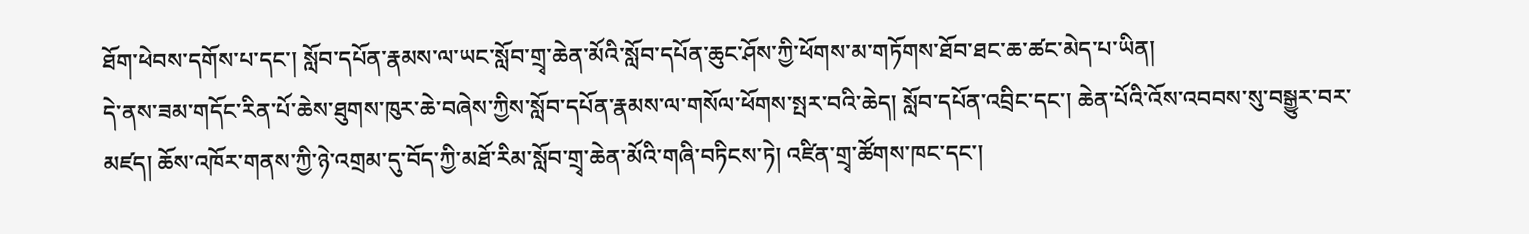ཐོག་ཕེབས་དགོས་པ་དང་། སློབ་དཔོན་རྣམས་ལ་ཡང་སློབ་གྲྭ་ཆེན་མོའི་སློབ་དཔོན་ཆུང་ཤོས་ཀྱི་ཕོགས་མ་གཏོགས་ཐོབ་ཐང་ཆ་ཚང་མེད་པ་ཡིན།
དེ་ནས་ཟམ་གདོང་རིན་པོ་ཆེས་ཐུགས་ཁུར་ཆེ་བཞེས་ཀྱིས་སློབ་དཔོན་རྣམས་ལ་གསོལ་ཕོགས་སྤར་བའི་ཆེད། སློབ་དཔོན་འབྲིང་དང་། ཆེན་པོའི་འོས་འབབས་སུ་བསྒྱུར་བར་མཛད། ཆོས་འཁོར་གནས་ཀྱི་ཉེ་འགྲམ་དུ་བོད་ཀྱི་མཐོ་རིམ་སློབ་གྲྭ་ཆེན་མོའི་གཞི་བཏིངས་ཏེ། འཛིན་གྲྭ་ཚོགས་ཁང་དང་།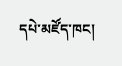དཔེ་མཛོད་ཁང།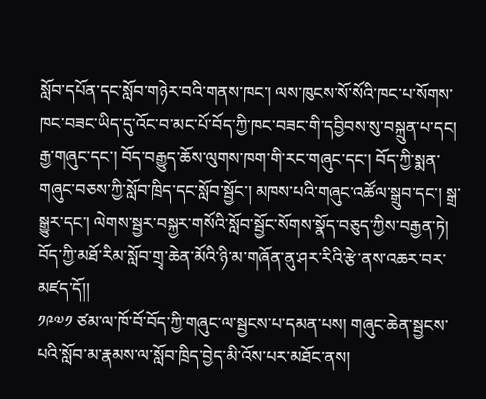སློབ་དཔོན་དང་སློབ་གཉེར་བའི་གནས་ཁང་། ལས་ཁུངས་སོ་སོའི་ཁང་པ་སོགས་ཁང་བཟང་ཡིད་དུ་འོང་བ་མང་པོ་བོད་ཀྱི་ཁང་བཟང་གི་དབྱིབས་སུ་བསྐྲུན་པ་དང། རྒྱ་གཞུང་དང་། བོད་བརྒྱུད་ཆོས་ལུགས་ཁག་གི་རང་གཞུང་དང་། བོད་ཀྱི་སྨན་གཞུང་བཅས་ཀྱི་སློབ་ཁྲིད་དང་སློབ་སྦྱོང་། མཁས་པའི་གཞུང་འཚོལ་སྒྲུབ་དང་། སྒྲ་སྒྱུར་དང་། ལེགས་སྦྱར་བསྐྱར་གསོའི་སློབ་སྦྱོང་སོགས་སྣོད་བཅུད་ཀྱིས་བརྒྱན་ཏེ། བོད་ཀྱི་མཐོ་རིམ་སློབ་གྲྭ་ཆེན་མོའི་ཉི་མ་གཞོན་ནུ་ཤར་རིའི་རྩེ་ནས་འཆར་བར་མཛད་དོ།།
༡༩༧༡ ཙམ་ལ་ཁོ་བོ་བོད་ཀྱི་གཞུང་ལ་སྦྱངས་པ་དམན་པས། གཞུང་ཆེན་སྦྱངས་པའི་སློབ་མ་རྣམས་ལ་སློབ་ཁྲིད་བྱེད་མི་འོས་པར་མཐོང་ནས།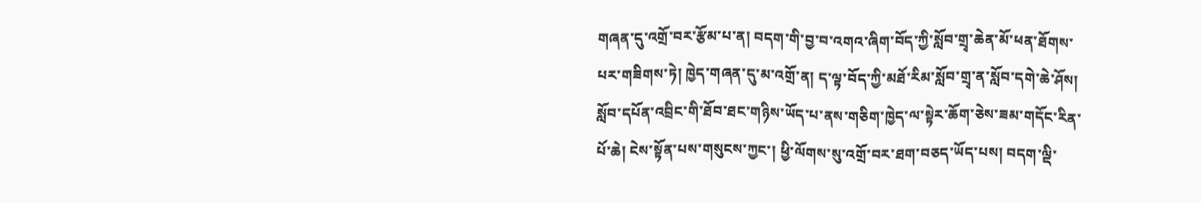གཞན་དུ་འགྲོ་བར་རྩོམ་པ་ན། བདག་གི་བྱ་བ་འགའ་ཞིག་བོད་ཀྱི་སློབ་གྲྭ་ཆེན་མོ་ཕན་ཐོགས་པར་གཟིགས་ཏེ། ཁྱེད་གཞན་དུ་མ་འགྲོ་ན། ད་ལྟ་བོད་ཀྱི་མཐོ་རིམ་སློབ་གྲྭ་ན་སློབ་དགེ་ཆེ་ཤོས། སློབ་དཔོན་འབྲིང་གི་ཐོབ་ཐང་གཉིས་ཡོད་པ་ནས་གཅིག་ཁྱེད་ལ་སྟེར་ཆོག་ཅེས་ཟམ་གདོང་རིན་པོ་ཆེ། ངེས་སྟོན་པས་གསུངས་ཀྱང་། ཕྱི་ལོགས་སུ་འགྲོ་བར་ཐག་བཅད་ཡོད་པས། བདག་ལྡི་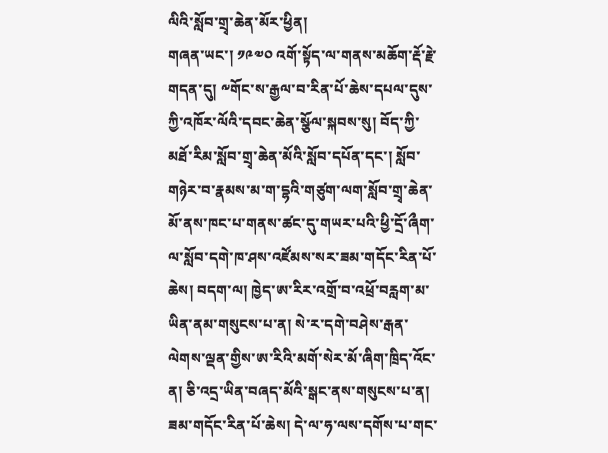ལིའི་སློབ་གྲྭ་ཆེན་མོར་ཕྱིན།
གཞན་ཡང་། ༡༩༧༠ འགོ་སྟོད་ལ་གནས་མཆོག་རྡོ་རྗེ་གདན་དུ། ༸གོང་ས་རྒྱལ་བ་རིན་པོ་ཆེས་དཔལ་དུས་ཀྱི་འཁོར་ལོའི་དབང་ཆེན་སྩོལ་སྐབས་སུ། བོད་ཀྱི་མཐོ་རིམ་སློབ་གྲྭ་ཆེན་མོའི་སློབ་དཔོན་དང་། སློབ་གཉེར་བ་རྣམས་མ་ག་དྷའི་གཙུག་ལག་སློབ་གྲྭ་ཆེན་མོ་ནས་ཁང་པ་གནས་ཚང་དུ་གཡར་པའི་ཕྱི་དྲོ་ཞྀག་ལ་སློབ་དགེ་ཁ་ཤས་འཛོམས་སར་ཟམ་གདོང་རིན་པོ་ཆེས། བདག་ལ། ཁྱེད་ཨ་རིར་འགྲོ་བ་འཕྲོ་བརླག་མ་ཡིན་ནམ་གསུངས་པ་ན། སེ་ར་དགེ་བཤེས་རྒན་ལེགས་ལྡན་གྱིས་ཨ་རིའི་མགོ་སེར་མོ་ཞིག་ཁྲིད་འོང་ན། ཅི་འདྲ་ཡིན་བཞད་མོའི་སྒང་ནས་གསུངས་པ་ན། ཟམ་གདོང་རིན་པོ་ཆེས། དེ་ལ་ཧ་ལས་དགོས་པ་གང་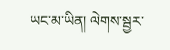ཡང་མ་ཡིན། ལེགས་སྦྱར་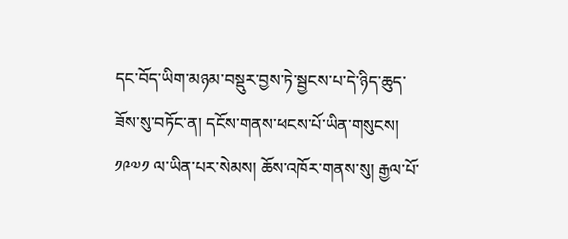དང་བོད་ཡིག་མཉམ་བསྡུར་བྱས་ཏེ་སྦྱངས་པ་དེ་ཉིད་ཆུད་ཟོས་སུ་བཏོང་ན། དངོས་གནས་ཕངས་པོ་ཡིན་གསུངས།
༡༩༧༡ ལ་ཡིན་པར་སེམས། ཆོས་འཁོར་གནས་སུ། རྒྱལ་པོ་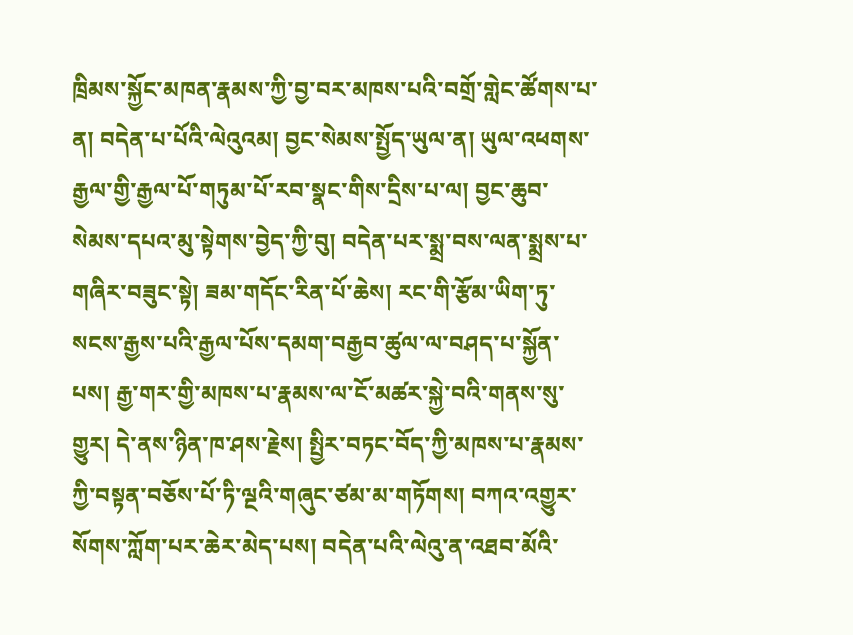ཁྲིམས་སྐྱོང་མཁན་རྣམས་ཀྱི་བྱ་བར་མཁས་པའི་བགྲོ་གླེང་ཚོགས་པ་ན། བདེན་པ་པོའི་ལེའུའམ། བྱང་སེམས་སྤྱོད་ཡུལ་ན། ཡུལ་འཕགས་རྒྱལ་གྱི་རྒྱལ་པོ་གཏུམ་པོ་རབ་སྣང་གིས་དྲིས་པ་ལ། བྱང་ཆུབ་སེམས་དཔའ་མུ་སྟེགས་བྱེད་ཀྱི་བུ། བདེན་པར་སྨྲ་བས་ལན་སྨྲས་པ་གཞིར་བཟུང་སྟེ། ཟམ་གདོང་རིན་པོ་ཆེས། རང་གི་རྩོམ་ཡིག་ཏུ་སངས་རྒྱས་པའི་རྒྱལ་པོས་དམག་བརྒྱབ་ཚུལ་ལ་བཤད་པ་སྐྱོན་པས། རྒྱ་གར་གྱི་མཁས་པ་རྣམས་ལ་ངོ་མཚར་སྐྱེ་བའི་གནས་སུ་གྱུར། དེ་ནས་ཉིན་ཁ་ཤས་རྗེས། སྤྱིར་བཏང་བོད་ཀྱི་མཁས་པ་རྣམས་ཀྱི་བསྟན་བཅོས་པོ་ཏི་ལྔའི་གཞུང་ཙམ་མ་གཏོགས། བཀའ་འགྱུར་སོགས་ཀློག་པར་ཆེར་མེད་པས། བདེན་པའི་ལེའུ་ན་འཐབ་མོའི་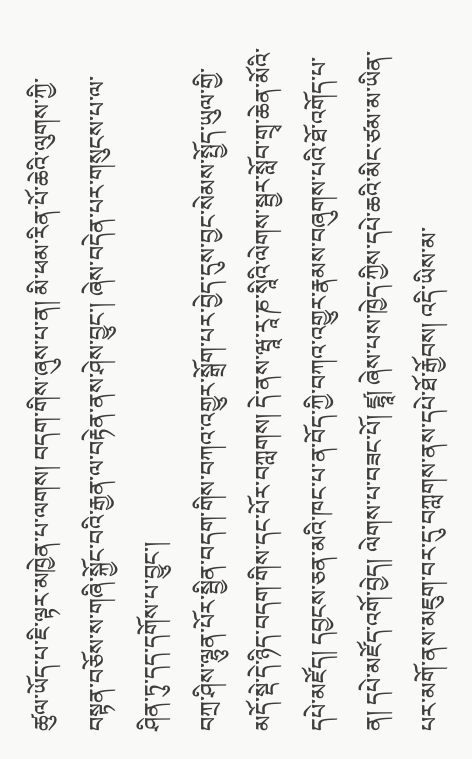ཚུལ་ཡོད་པ་ཇི་ལྟར་མཁྱེན་པ་ལགས། བདག་གིས་ཞུས་པ་ན། མི་ཕམ་རིན་པོ་ཆེའི་ལུགས་ཀྱི་བསྟན་བཅོས་ས་གཞི་སྐྱོང་བའི་རྒྱན་ལ་བརྟེན་ནས་ཤེས་བྱུང་། ཞེས་བདེན་པར་གསུངས་པ་ལ་ཤིན་ཏུ་དད་དགོས་པ་བྱུང་།
བཀྲ་ཤིས་ལྷུན་པོར་སྦྱིན་བདག་གིས་བཀའ་འགྱུར་སྒྲོག་པར་བྱེད་དུས་བྱང་སེམས་སྤྱོད་ཡུལ་གྱི་མདོ་སྡེ་དེ་ཉིད་བདག་གིས་དང་པོར་བཀླགས། དེ་ནས་ཝཱ་རཱ་ཎ་སཱིའི་ལེགས་སྦྱར་སློབ་གྲྭ་ཆེན་མོའི་དཔེ་མཛོད། དབྱངས་ཅན་མའི་ཁང་པ་ན་བོད་ཀྱི་བཀའ་འགྱུར་རྣམས་བཞུགས་པའི་ཐོ་འགོད་པ་ན། དཔེ་མཛོད་འགོ་བྱེད། ལེགས་པ་བཟང་པོ། ཛྷཱ། ཞེས་པས་ཁྱེད་ཀྱིས་དཔེ་ཆའི་མིང་ཙམ་མ་ཡིན་པར་མགོ་ནས་མཇུག་བར་དུ་བཀླགས་ནས་དཔེ་ཐོ་རྒྱོབས། འདི་ཡིས་མ་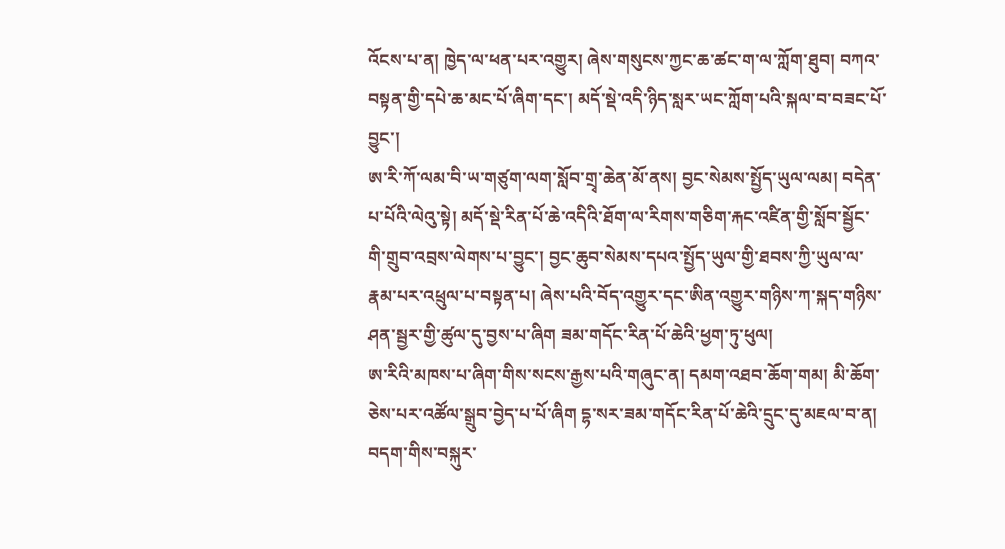འོངས་པ་ན། ཁྱེད་ལ་ཕན་པར་འགྱུར། ཞེས་གསུངས་ཀྱང་ཆ་ཚང་ག་ལ་ཀློག་ཐུབ། བཀའ་བསྟན་གྱི་དཔེ་ཆ་མང་པོ་ཞིག་དང་། མདོ་སྡེ་འདི་ཉིད་སླར་ཡང་ཀློག་པའི་སྐལ་བ་བཟང་པོ་བྱུང་།
ཨ་རི་ཀོ་ལམ་བི་ཡ་གཙུག་ལག་སློབ་གྲྭ་ཆེན་མོ་ནས། བྱང་སེམས་སྤྱོད་ཡུལ་ལམ། བདེན་པ་པོའི་ལེའུ་སྟེ། མདོ་སྡེ་རིན་པོ་ཆེ་འདིའི་ཐོག་ལ་རིགས་གཅིག་རྐང་འཛིན་གྱི་སློབ་སྦྱོང་གི་གྲུབ་འབྲས་ལེགས་པ་བྱུང་། བྱང་ཆུབ་སེམས་དཔའ་སྤྱོད་ཡུལ་གྱི་ཐབས་ཀྱི་ཡུལ་ལ་རྣམ་པར་འཕྲུལ་པ་བསྟན་པ། ཞེས་པའི་བོད་འགྱུར་དང་ཨིན་འགྱུར་གཉིས་ཀ་སྐད་གཉིས་ཤན་སྦྱར་གྱི་ཚུལ་དུ་བྱས་པ་ཞིག ཟམ་གདོང་རིན་པོ་ཆེའི་ཕྱག་ཏུ་ཕུལ།
ཨ་རིའི་མཁས་པ་ཞིག་གིས་སངས་རྒྱས་པའི་གཞུང་ན། དམག་འཐབ་ཆོག་གམ། མི་ཆོག་ཅེས་པར་འཚོལ་སྒྲུབ་བྱེད་པ་པོ་ཞིག དྷ་སར་ཟམ་གདོང་རིན་པོ་ཆེའི་དྲུང་དུ་མཇལ་བ་ན། བདག་གིས་བསྐུར་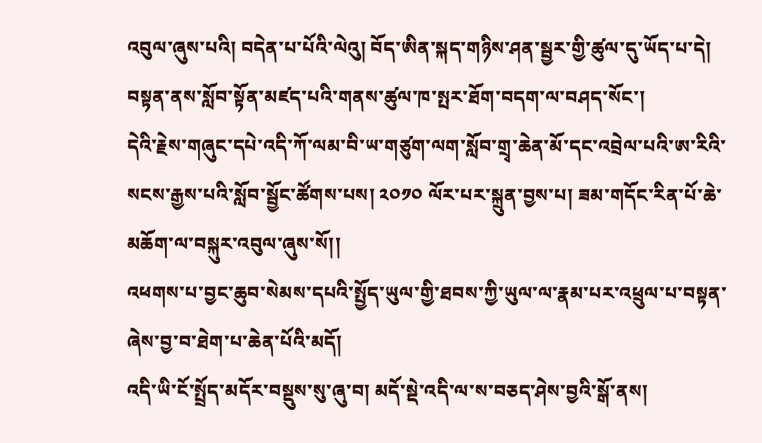འབུལ་ཞུས་པའི། བདེན་པ་པོའི་ལེའུ། བོད་ཨིན་སྐད་གཉིས་ཤན་སྦྱར་གྱི་ཚུལ་དུ་ཡོད་པ་དེ། བསྟན་ནས་སློབ་སྟོན་མཛད་པའི་གནས་ཚུལ་ཁ་སྤར་ཐོག་བདག་ལ་བཤད་སོང་།
དེའི་རྗེས་གཞུང་དཔེ་འདི་ཀོ་ལམ་བི་ཡ་གཙུག་ལག་སློབ་གྲྭ་ཆེན་མོ་དང་འབྲེལ་པའི་ཨ་རིའི་སངས་རྒྱས་པའི་སློབ་སྦྱོང་ཚོགས་པས། ༢༠༡༠ ལོར་པར་སྐྲུན་བྱས་པ། ཟམ་གདོང་རིན་པོ་ཆེ་མཆོག་ལ་བསྐུར་འབུལ་ཞུས་སོ།།
འཕགས་པ་བྱང་ཆུབ་སེམས་དཔའི་སྤྱོད་ཡུལ་གྱི་ཐབས་ཀྱི་ཡུལ་ལ་རྣམ་པར་འཕྲུལ་པ་བསྟན་ཞེས་བྱ་བ་ཐེག་པ་ཆེན་པོའི་མདོ།
འདི་ཡི་ངོ་སྤྲོད་མདོར་བསྡུས་སུ་ཞུ་བ། མདོ་སྡེ་འདི་ལ་ས་བཅད་ཤེས་བྱའི་སྒོ་ནས།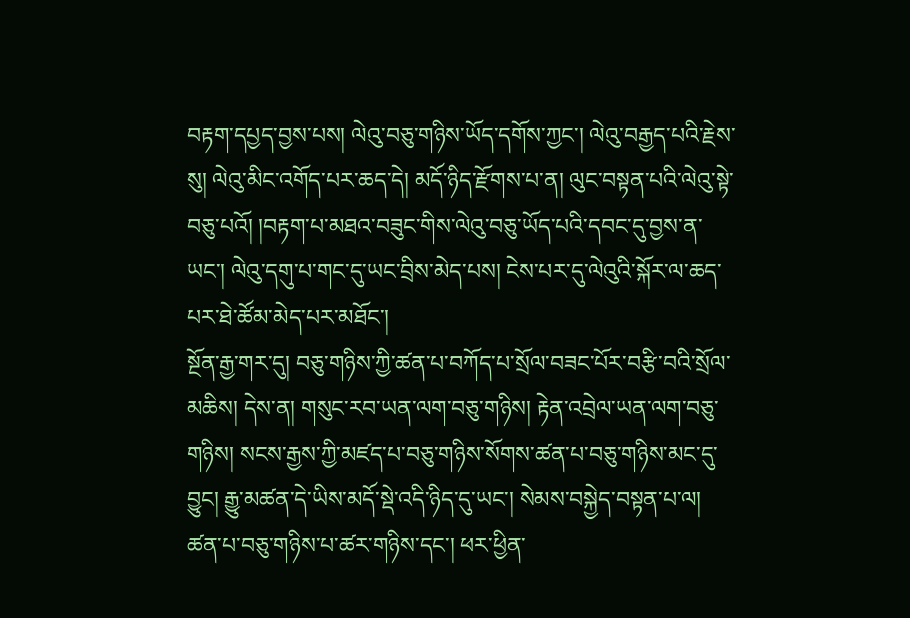བརྟག་དཔྱད་བྱས་པས། ལེའུ་བཅུ་གཉིས་ཡོད་དགོས་ཀྱང་། ལེའུ་བརྒྱད་པའི་རྗེས་སུ། ལེའུ་མིང་འགོད་པར་ཆད་དེ། མདོ་ཉིད་རྫོགས་པ་ན། ལུང་བསྟན་པའི་ལེའུ་སྟེ་བཅུ་པའོ། །བརྟག་པ་མཐའ་བཟུང་གིས་ལེའུ་བཅུ་ཡོད་པའི་དབང་དུ་བྱས་ན་ཡང་། ལེའུ་དགུ་པ་གང་དུ་ཡང་བྲིས་མེད་པས། ངེས་པར་དུ་ལེའུའི་སྐོར་ལ་ཆད་པར་ཐེ་ཚོམ་མེད་པར་མཐོང་།
སྔོན་རྒྱ་གར་དུ། བཅུ་གཉིས་ཀྱི་ཚན་པ་བཀོད་པ་སྲོལ་བཟང་པོར་བརྩི་བའི་སྲོལ་མཆིས། དེས་ན། གསུང་རབ་ཡན་ལག་བཅུ་གཉིས། རྟེན་འབྲེལ་ཡན་ལག་བཅུ་གཉིས། སངས་རྒྱས་ཀྱི་མཛད་པ་བཅུ་གཉིས་སོགས་ཚན་པ་བཅུ་གཉིས་མང་དུ་བྱུང། རྒྱུ་མཚན་དེ་ཡིས་མདོ་སྡེ་འདི་ཉིད་དུ་ཡང་། སེམས་བསྐྱེད་བསྟན་པ་ལ། ཚན་པ་བཅུ་གཉིས་པ་ཚར་གཉིས་དང་། ཕར་ཕྱིན་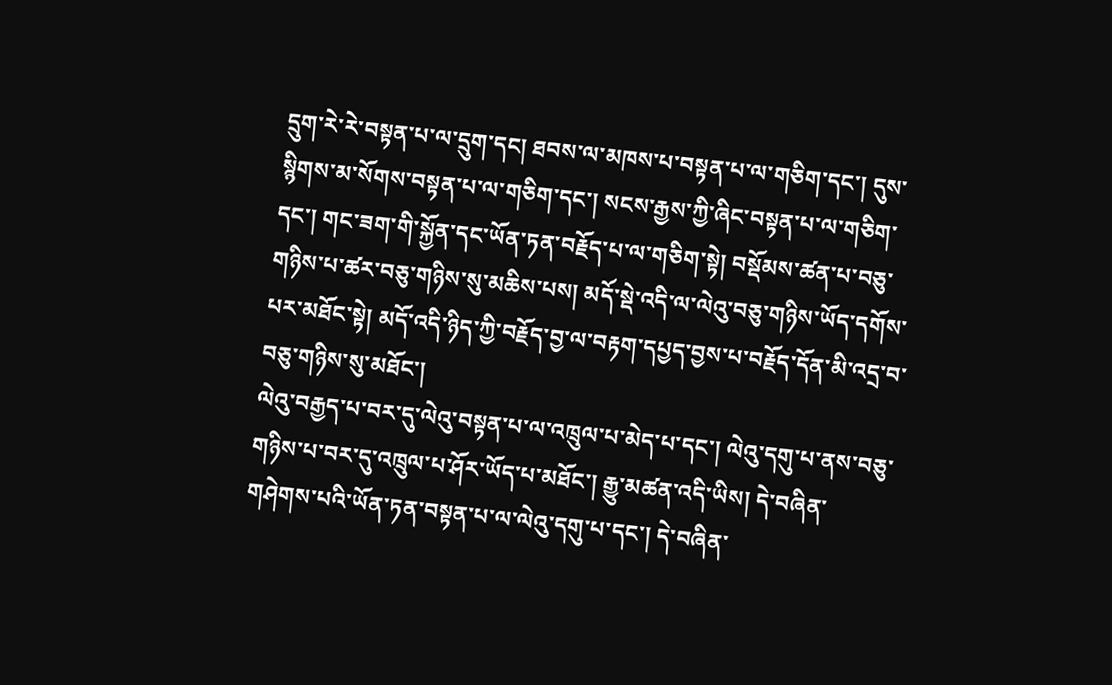དྲུག་རེ་རེ་བསྟན་པ་ལ་དྲུག་དང། ཐབས་ལ་མཁས་པ་བསྟན་པ་ལ་གཅིག་དང་། དུས་སྙིགས་མ་སོགས་བསྟན་པ་ལ་གཅིག་དང་། སངས་རྒྱས་ཀྱི་ཞིང་བསྟན་པ་ལ་གཅིག་དང་། གང་ཟག་གི་སྐྱོན་དང་ཡོན་ཏན་བརྗོད་པ་ལ་གཅིག་སྟེ། བསྡོམས་ཚན་པ་བཅུ་གཉིས་པ་ཚར་བཅུ་གཉིས་སུ་མཆིས་པས། མདོ་སྡེ་འདི་ལ་ལེའུ་བཅུ་གཉིས་ཡོད་དགོས་པར་མཐོང་སྟེ། མདོ་འདི་ཉིད་ཀྱི་བརྗོད་བྱ་ལ་བརྟག་དཔྱད་བྱས་པ་བརྗོད་དོན་མི་འདྲ་བ་བཅུ་གཉིས་སུ་མཐོང་།
ལེའུ་བརྒྱད་པ་བར་དུ་ལེའུ་བསྟན་པ་ལ་འཁྲུལ་པ་མེད་པ་དང་། ལེའུ་དགུ་པ་ནས་བཅུ་གཉིས་པ་བར་དུ་འཁྲུལ་པ་ཤོར་ཡོད་པ་མཐོང་། རྒྱུ་མཚན་འདི་ཡིས། དེ་བཞིན་གཤེགས་པའི་ཡོན་ཏན་བསྟན་པ་ལ་ལེའུ་དགུ་པ་དང་། དེ་བཞིན་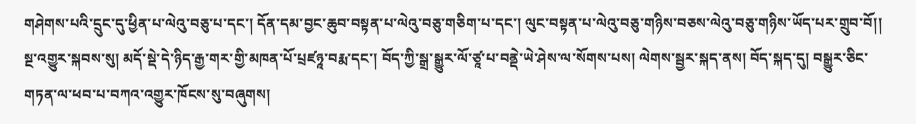གཤེགས་པའི་དྲུང་དུ་ཕྱིན་པ་ལེའུ་བཅུ་པ་དང་། དོན་དམ་བྱང་ཆུབ་བསྟན་པ་ལེའུ་བཅུ་གཅིག་པ་དང་། ལུང་བསྟན་པ་ལེའུ་བཅུ་གཉིས་བཅས་ལེའུ་བཅུ་གཉིས་ཡོད་པར་གྲུབ་བོ།།
སྔ་འགྱུར་སྐབས་སུ། མདོ་སྡེ་དེ་ཉིད་རྒྱ་གར་གྱི་མཁན་པོ་པྲཛཉཱ་བརྨ་དང་། བོད་ཀྱི་སྒྲ་སྒྱུར་ལོ་ཙཱ་པ་བནྡེ་ཡེ་ཤེས་ལ་སོགས་པས། ལེགས་སྦྱར་སྐད་ནས། བོད་སྐད་དུ། བསྒྱུར་ཅིང་གཏན་ལ་ཕབ་པ་བཀའ་འགྱུར་ཁོངས་སུ་བཞུགས།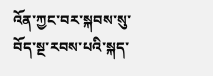འོན་ཀྱང་བར་སྐབས་སུ་བོད་སྔ་རབས་པའི་སྐད་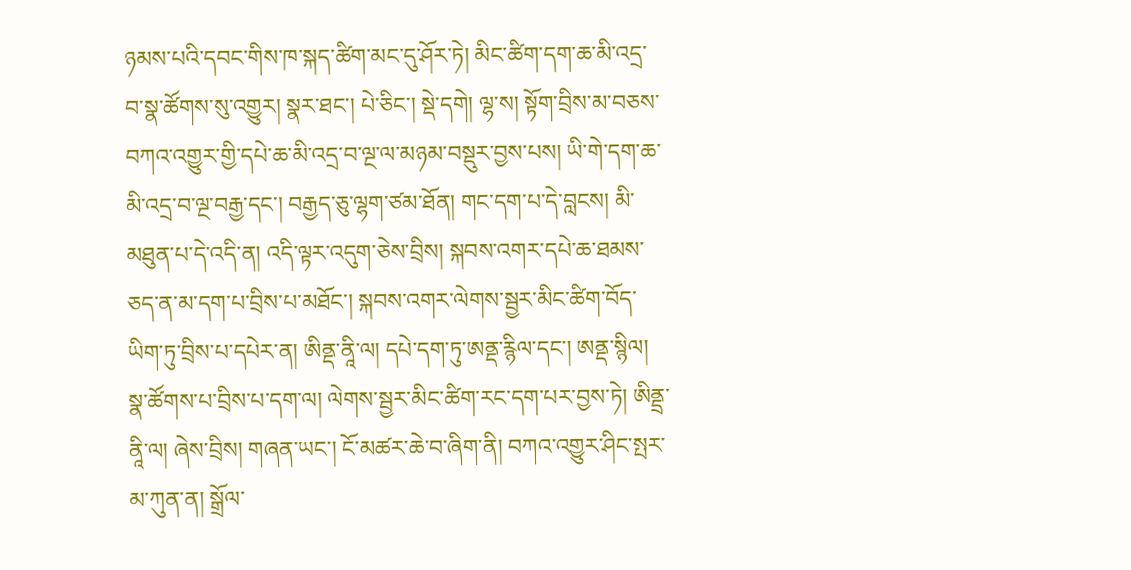ཉམས་པའི་དབང་གིས་ཁ་སྐད་ཚིག་མང་དུ་ཤོར་ཏེ། མིང་ཚིག་དག་ཆ་མི་འདྲ་བ་སྣ་ཚོགས་སུ་འགྱུར། སྣར་ཐང་། པེ་ཅིང་། སྡེ་དགེ། ལྷ་ས། སྟོག་བྲིས་མ་བཅས་བཀའ་འགྱུར་གྱི་དཔེ་ཆ་མི་འདྲ་བ་ལྔ་ལ་མཉམ་བསྡུར་བྱས་པས། ཡི་གེ་དག་ཆ་མི་འདྲ་བ་ལྔ་བརྒྱ་དང་། བརྒྱད་ཅུ་ལྷག་ཙམ་ཐོན། གང་དག་པ་དེ་བླངས། མི་མཐུན་པ་དེ་འདི་ན། འདི་ལྟར་འདུག་ཅེས་བྲིས། སྐབས་འགར་དཔེ་ཆ་ཐམས་ཅད་ན་མ་དག་པ་བྲིས་པ་མཐོང་། སྐབས་འགར་ལེགས་སྦྱར་མིང་ཚིག་བོད་ཡིག་ཏུ་བྲིས་པ་དཔེར་ན། ཨིནྡ་ནཱི་ལ། དཔེ་དག་ཏུ་ཨནྡ་རྙིལ་དང་། ཨནྡ་སྙིལ། སྣ་ཚོགས་པ་བྲིས་པ་དག་ལ། ལེགས་སྦྱར་མིང་ཚིག་རང་དག་པར་བྱས་ཏེ། ཨིནྡྲ་ནཱི་ལ། ཞེས་བྲིས། གཞན་ཡང་། ངོ་མཚར་ཆེ་བ་ཞིག་ནི། བཀའ་འགྱུར་ཤིང་སྤར་མ་ཀུན་ན། སྒྲོལ་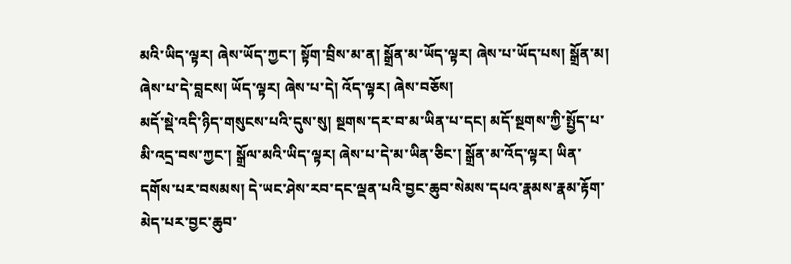མའི་ཡིད་ལྟར། ཞེས་ཡོད་ཀྱང་། སྟོག་བྲིས་མ་ན། སྒྲོན་མ་ཡོད་ལྟར། ཞེས་པ་ཡོད་པས། སྒྲོན་མ། ཞེས་པ་དེ་བླངས། ཡོད་ལྟར། ཞེས་པ་དེ། འོད་ལྟར། ཞེས་བཅོས།
མདོ་སྡེ་འདི་ཉིད་གསུངས་པའི་དུས་སུ། སྔགས་དར་བ་མ་ཡིན་པ་དང། མདོ་སྔགས་ཀྱི་སྤྱོད་པ་མི་འདྲ་བས་ཀྱང་། སྒྲོལ་མའི་ཡིད་ལྟར། ཞེས་པ་དེ་མ་ཡིན་ཅིང་། སྒྲོན་མ་འོད་ལྟར། ཡིན་དགོས་པར་བསམས། དེ་ཡང་ཤེས་རབ་དང་ལྡན་པའི་བྱང་ཆུབ་སེམས་དཔའ་རྣམས་རྣམ་རྟོག་མེད་པར་བྱང་ཆུབ་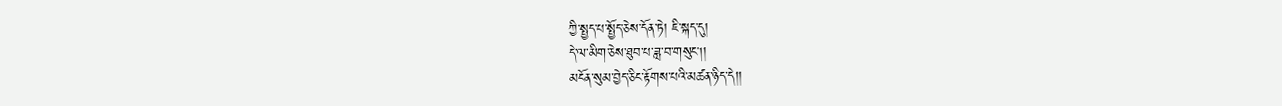ཀྱི་སྤྱད་པ་སྤྱོད་ཅེས་དོན་ཏེ། ཇི་སྐད་དུ།
དེ་ལ་མིག་ཅེས་ཐུབ་པ་ཟླ་བ་གསུང།།
མངོན་སུམ་བྱེད་ཅིང་རྟོགས་པའི་མཚན་ཉིད་དེ།།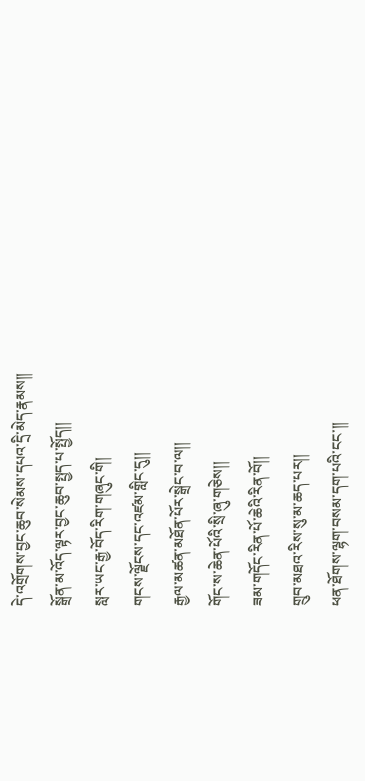དེ་འགྲོགས་བྱང་ཆུབ་སེམས་དཔའ་དྲི་མེད་རྣམས།།
སྒྲོན་མ་འོད་ལྟར་བྱང་ཆུབ་སྤྱད་པ་སྤྱོད།།
སླར་ཡང་རྒྱ་བོད་རིག་གཞུང་གི།
གངས་ལྗོངས་དང་འཛམ་གླིང་དུ།།
རྒྱལ་མཚན་མཐོན་པོར་སྒྲེང་བ་ལ།།
གོང་ས་ཆེན་པོའི་སྲི་ཞུ་གཅེས།།
ཟམ་གདོང་རིན་པོ་ཆེའི་རིན་བོ།།
གྲུབ་མཐའ་རིས་སུ་མ་ཆད་པར།།
ཕན་ཐོགས་ལྷག་བསམ་དག་པའི་ངང་།།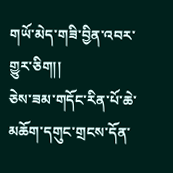གཡོ་མེད་གཟི་བྱིན་འབར་གྱུར་ཅིག།།
ཅེས་ཟམ་གདོང་རིན་པོ་ཆེ་མཆོག་དགུང་གྲངས་དོན་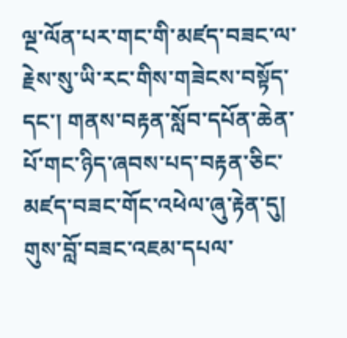ལྔ་ལོན་པར་གང་གི་མཛད་བཟང་ལ་རྗེས་སུ་ཡི་རང་གིས་གཟེངས་བསྟོད་དང་། གནས་བརྟན་སློབ་དཔོན་ཆེན་པོ་གང་ཉིད་ཞབས་པད་བརྟན་ཅིང་མཛད་བཟང་གོང་འཕེལ་ཞུ་རྟེན་དུ། གུས་བློ་བཟང་འཇམ་དཔལ་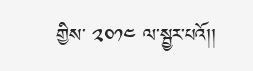གྱིས་ ༢༠༡༤ ལ་སྦྱར་པའོ།།